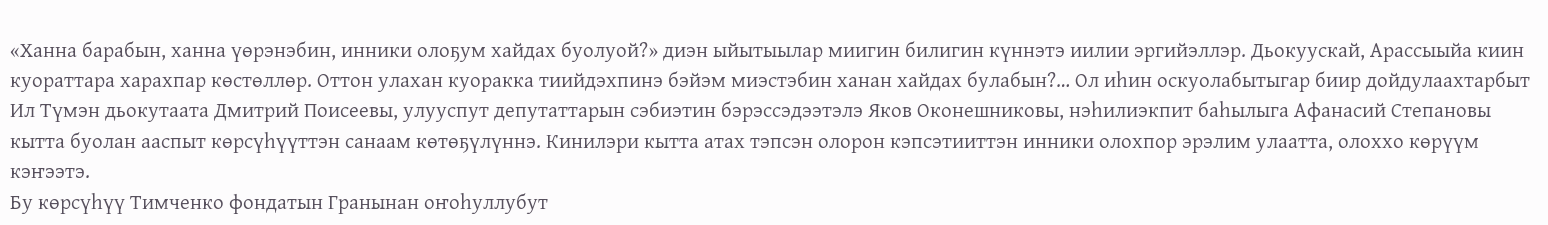«Ханна барабын, ханна үөрэнэбин, инники олоҕум хайдах буолуой?» диэн ыйытыылар миигин билигин күннэтэ иилии эргийэллэр. Дьокуускай, Арассыыйа киин куораттара харахпар көстөллөр. Оттон улахан куоракка тиийдэхпинэ бэйэм миэстэбин ханан хайдах булабын?… Ол иһин оскуолабытыгар биир дойдулаахтарбыт Ил Түмэн дьокутаата Дмитрий Поисеевы, улууспут депутаттарын сэбиэтин бэрэссэдээтэлэ Яков Оконешниковы, нэһилиэкпит баһылыга Афанасий Степановы кытта буолан ааспыт көрсүһүүттэн санаам көтөҕүлүннэ. Кинилэри кытта атах тэпсэн олорон кэпсэтииттэн инники олохпор эрэлим улаатта, олоххо көрүүм кэҥээтэ.
Бу көрсүһүү Тимченко фондатын Гранынан оҥоһуллубут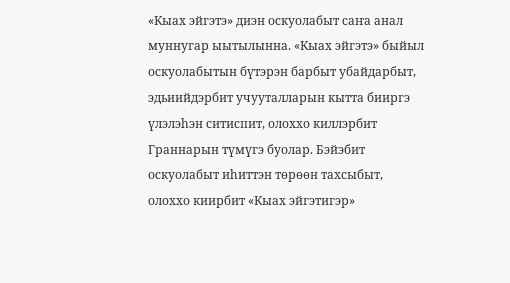«Кыах эйгэтэ» диэн оскуолабыт саҥа анал муннугар ыытылынна. «Кыах эйгэтэ» быйыл оскуолабытын бүтэрэн барбыт убайдарбыт, эдьиийдэрбит учууталларын кытта бииргэ үлэлэһэн ситиспит, олоххо киллэрбит Граннарын түмүгэ буолар. Бэйэбит оскуолабыт иһиттэн төрөөн тахсыбыт, олоххо киирбит «Кыах эйгэтигэр»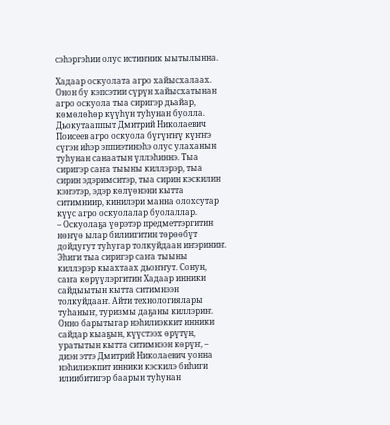сэһэргэһии олус истиҥник ыытылынна.

Хадаар оскуолата агро хайысхалаах. Онон бу кэпсэтии сүрүн хайысхатынан агро оскуола тыа сиригэр дьайар, көмөлөһөр күүһүн туһунан буолла. Дьокутааппыт Дмитрий Николаевич Поисеев агро оскуола бүгүҥҥү күҥҥэ сүгэн иһэр эппиэтинэһэ олус улаханын туһунан санаатын үллэһиннэ. Тыа сиригэр саҥа тыыны киллэрэр, тыа сирин эдэримситэр, тыа сирин кэскилин кэҥэтэр, эдэр көлүөнэни кытта ситимниир, кинилэри манна олохсутар күүс агро оскуолалар буолаллар.
– Оскуолаҕа үөрэтэр предметтэргитин нөҥүө ылар билиигитин төрөөбүт дойдугут туһугар толкуйдаан иҥэриниҥ. Эһиги тыа сиригэр саҥа тыыны киллэрэр кыахтаах дьоҥҥут. Сонун, саҥа көрүүлэргитин Хадаар инники сайдыытын кытта ситимнээн толкуйдааҥ. Айти технологиялары туһаныҥ, туризмы даҕаны киллэриҥ. Онно барытыгар нэһилиэккит инники сайдар кыаҕын, күүстээх өрүтүн, уратытын кытта ситимнээн көрүҥ, – диэн эттэ Дмитрий Николаевич уонна нэһилиэкпит инники кэскилэ биһиги илиибитигэр баарын туһунан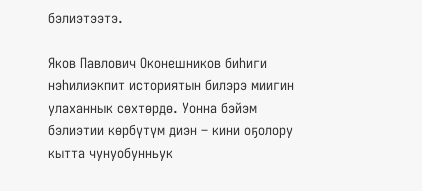бэлиэтээтэ.

Яков Павлович Оконешников биһиги нэһилиэкпит историятын билэрэ миигин улаханнык сөхтөрдө. Уонна бэйэм бэлиэтии көрбүтүм диэн – кини оҕолору кытта чунуобунньук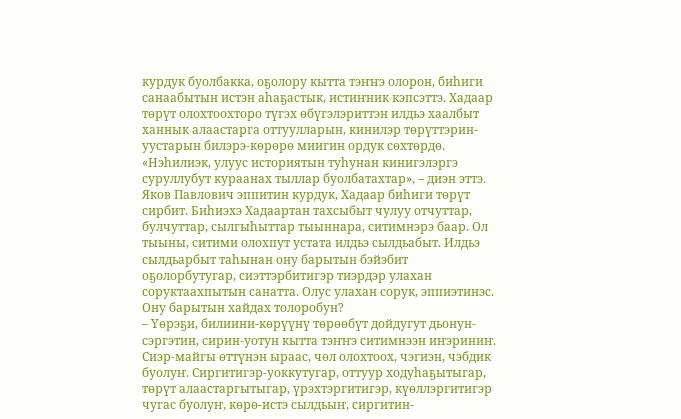курдук буолбакка, оҕолору кытта тэҥҥэ олорон, биһиги санаабытын истэн аһаҕастык, истиҥник кэпсэттэ. Хадаар төрүт олохтоохторо түгэх өбүгэлэриттэн илдьэ хаалбыт ханнык алаастарга оттуулларын, кинилэр төрүттэрин-уустарын билэрэ-көрөрө миигин ордук сөхтөрдө. «Нэһилиэк, улуус историятын туһунан кинигэлэргэ суруллубут кураанах тыллар буолбатахтар», – диэн эттэ.
Яков Павлович эппитин курдук, Хадаар биһиги төрүт сирбит. Биһиэхэ Хадаартан тахсыбыт чулуу отчуттар, булчуттар, сылгыһыттар тыыннара, ситимнэрэ баар. Ол тыыны, ситими олохпут устата илдьэ сылдьабыт. Илдьэ сылдьарбыт таһынан ону барытын бэйэбит оҕолорбутугар, сиэттэрбитигэр тиэрдэр улахан соруктаахпытын санатта. Олус улахан сорук, эппиэтинэс. Ону барытын хайдах толоробун?
– Үөрэҕи, билиини-көрүүнү төрөөбүт дойдугут дьонун-сэргэтин, сирин-уотун кытта тэҥҥэ ситимнээн иҥэриниҥ. Сиэр-майгы өттүнэн ыраас, чөл олохтоох, чэгиэн, чэбдик буолуҥ. Сиргитигэр-уоккутугар, оттуур ходуһаҕытыгар, төрүт алаастаргытыгар, үрэхтэргитигэр, күөллэргитигэр чугас буолуҥ, көрө-истэ сылдьыҥ, сиргитин-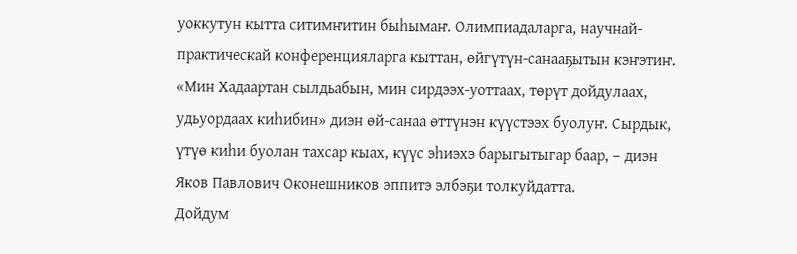уоккутун кытта ситимҥитин быһымаҥ. Олимпиадаларга, научнай-практическай конференцияларга кыттан, өйгүтүн-санааҕытын кэҥэтиҥ. «Мин Хадаартан сылдьабын, мин сирдээх-уоттаах, төрүт дойдулаах, удьуордаах киһибин» диэн өй-санаа өттүнэн күүстээх буолуҥ. Сырдык, үтүө киһи буолан тахсар кыах, күүс эһиэхэ барыгытыгар баар, – диэн Яков Павлович Оконешников эппитэ элбэҕи толкуйдатта.
Дойдум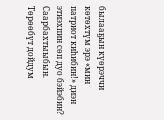былааҕын күөрэччи көтөхтүм эрэ «мин патриот киһибин!» диэн этиэхпин сөп дуо бэйэбин? Саарбахтыыбын. Төрөөбүт дойдум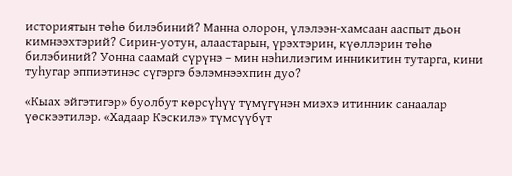историятын төһө билэбиний? Манна олорон, үлэлээн-хамсаан ааспыт дьон кимнээхтэрий? Сирин-уотун, алаастарын, үрэхтэрин, күөллэрин төһө билэбиний? Уонна саамай сүрүнэ – мин нэһилиэгим инникитин тутарга, кини туһугар эппиэтинэс сүгэргэ бэлэмнээхпин дуо?

«Кыах эйгэтигэр» буолбут көрсүһүү түмүгүнэн миэхэ итинник санаалар үөскээтилэр. «Хадаар Кэскилэ» түмсүүбүт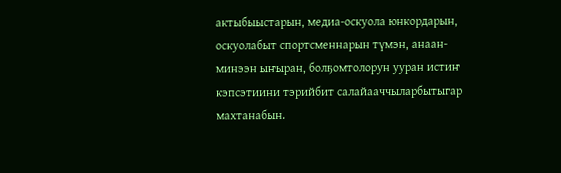актыбыыстарын, медиа-оскуола юнкордарын, оскуолабыт спортсменнарын түмэн, анаан-минээн ыҥыран, болҕомтолорун ууран истиҥ кэпсэтиини тэрийбит салайааччыларбытыгар махтанабын.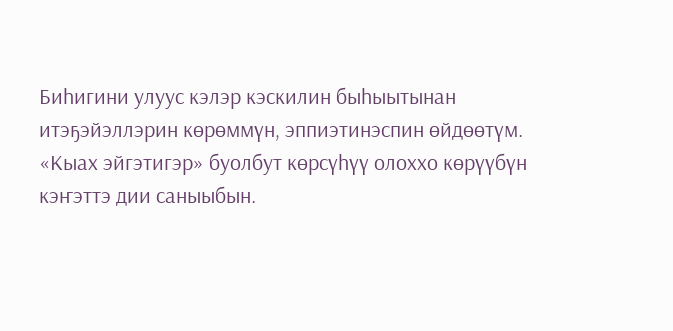Биһигини улуус кэлэр кэскилин быһыытынан итэҕэйэллэрин көрөммүн, эппиэтинэспин өйдөөтүм.
«Кыах эйгэтигэр» буолбут көрсүһүү олоххо көрүүбүн кэҥэттэ дии саныыбын.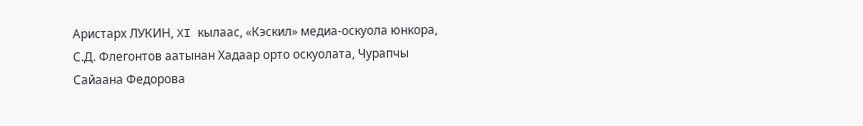Аристарх ЛУКИН, XI кылаас, «Кэскил» медиа-оскуола юнкора,
С.Д. Флегонтов аатынан Хадаар орто оскуолата, Чурапчы
Сайаана Федорова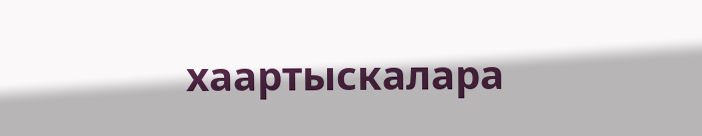хаартыскалара